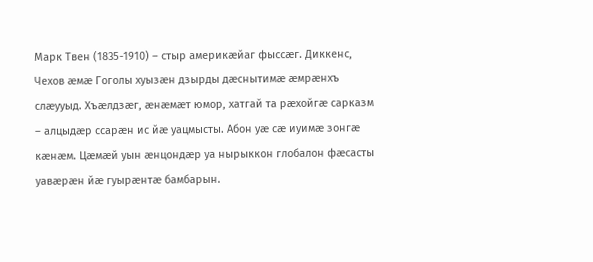Марк Твен (1835-1910) – стыр америкӕйаг фыссӕг. Диккенс, Чехов ӕмӕ Гоголы хуызӕн дзырды дӕснытимӕ ӕмрӕнхъ слӕууыд. Хъӕлдзӕг, ӕнӕмӕт юмор, хатгай та рӕхойгӕ сарказм – алцыдӕр ссарӕн ис йӕ уацмысты. Абон уӕ сӕ иуимӕ зонгӕ кӕнӕм. Цӕмӕй уын ӕнцондӕр уа нырыккон глобалон фӕсасты уавӕрӕн йӕ гуырӕнтӕ бамбарын.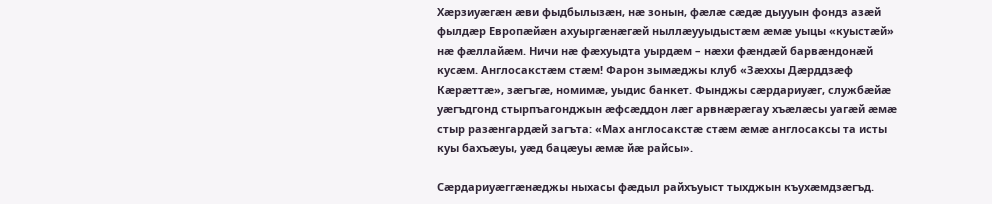Хӕрзиуӕгӕн ӕви фыдбылызӕн, нӕ зонын, фӕлӕ сӕдӕ дыууын фондз азӕй фылдӕр Европӕйӕн ахуыргӕнӕгӕй ныллӕууыдыстӕм ӕмӕ уыцы «куыстӕй» нӕ фӕллайӕм. Ничи нӕ фӕхуыдта уырдӕм – нӕхи фӕндӕй барвӕндонӕй кусӕм. Англосакстӕм стӕм! Фарон зымӕджы клуб «Зӕххы Дӕрддзӕф Кӕрӕттӕ», зæгъгæ, номимӕ, уыдис банкет. Фынджы сӕрдариуӕг, службӕйӕ уӕгъдгонд стырпъагонджын ӕфсӕддон лӕг арвнӕрӕгау хъӕлӕсы уагӕй ӕмӕ стыр разӕнгардӕй загъта: «Мах англосакстӕ стӕм ӕмӕ англосаксы та исты куы бахъӕуы, уӕд бацӕуы ӕмӕ йӕ райсы».

Сӕрдариуӕггӕнӕджы ныхасы фӕдыл райхъуыст тыхджын къухӕмдзӕгъд.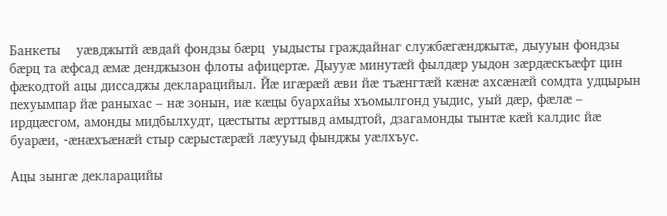Банкеты    уæвджытй ӕвдай фондзы бӕрц  уыдысты граждайнаг службӕгӕнджытӕ, дыууын фондзы бӕрц та ӕфсад ӕмӕ денджызон флоты афицертӕ. Дыууӕ минутӕй фылдӕр уыдон зӕрдӕскъӕфт цин фӕкодтой ацы диссаджы декларацийыл. Йӕ игӕрӕй ӕви йӕ тъӕнгтӕй кӕнӕ ахсӕнӕй сомдта удцырын пехуымпар йӕ раныхас – нӕ зонын, иӕ кӕцы буархайы хъомылгонд уыдис, уый дӕр, фӕлӕ – ирдцӕсгом, амонды мидбылхудт, цӕстыты ӕрттывд амыдтой, дзагамонды тынтӕ кæй калдис йæ буарӕи, -æнæхъæнæй стыр сӕрыстӕрӕй лӕууыд фынджы уæлхъус.

Ацы зынгӕ декларацийы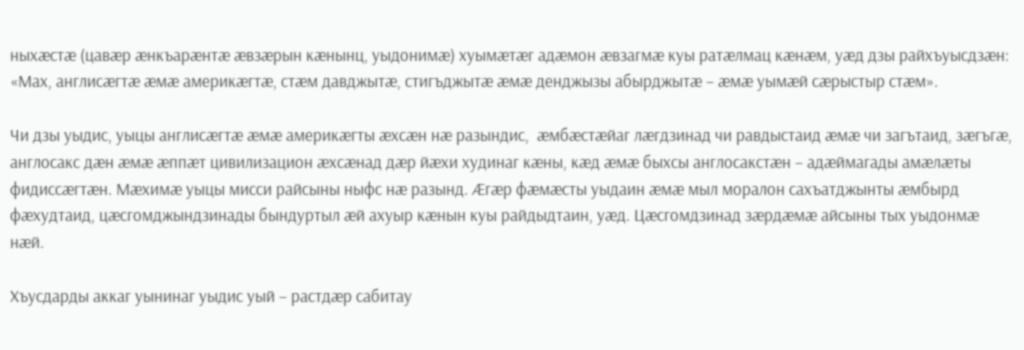ныхӕстӕ (цавӕр ӕнкъарӕнтӕ ӕвзӕрын кӕнынц, уыдонимӕ) хуымӕтӕг адӕмон ӕвзагмӕ куы ратӕлмац кӕнӕм, уӕд дзы райхъуысдзӕн: «Мах, англисӕгтӕ ӕмӕ америкӕгтӕ, стӕм давджытӕ, стигъджытӕ ӕмӕ денджызы абырджытӕ – ӕмӕ уымӕй сӕрыстыр стæм».

Чи дзы уыдис, уыцы англисӕгтӕ ӕмӕ америкӕгты æхсæн нӕ разындис,  ӕмбӕстӕйаг лӕгдзинад чи равдыстаид ӕмӕ чи загътаид, зӕгъгӕ, англосакс дӕн ӕмӕ ӕппӕт цивилизацион ӕхсӕнад дӕр йӕхи худинаг кӕны, кӕд ӕмӕ быхсы англосакстӕн – адӕймагады амӕлӕты фидиссӕгтӕн. Мӕхимӕ уыцы мисси райсыны ныфс нӕ разынд. Ӕгӕр фӕмӕсты уыдаин ӕмӕ мыл моралон сахъатджынты ӕмбырд фӕхудтаид, цӕсгомджындзинады бындуртыл ӕй ахуыр кӕнын куы райдыдтаин, уӕд. Цӕсгомдзинад зӕрдӕмӕ айсыны тых уыдонмӕ нӕй.

Хъусдарды аккаг уынинаг уыдис уый – растдӕр сабитау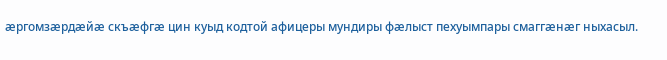ӕргомзӕрдӕйæ скъӕфгӕ цин куыд кодтой афицеры мундиры фӕлыст пехуымпары смаггӕнӕг ныхасыл.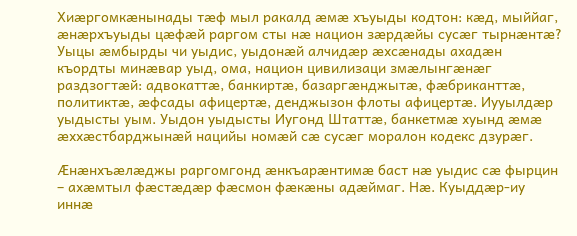Хиӕргомкӕнынады тӕф мыл ракалд ӕмӕ хъуыды кодтон: кӕд, мыййаг, ӕнӕрхъуыды цӕфӕй раргом сты нӕ национ зӕрдӕйы сусӕг тырнӕнтӕ? Уыцы ӕмбырды чи уыдис, уыдонӕй алчидӕр ӕхсӕнады ахадӕн къордты минӕвар уыд, ома, национ цивилизаци змӕлынгӕнӕг раздзогтӕй: адвокаттӕ, банкиртӕ, базаргӕнджытӕ, фӕбриканттӕ, политиктӕ, ӕфсады афицертӕ, денджызон флоты афицертӕ. Иууылдæр уыдысты уым. Уыдон уыдысты Иугонд Штаттӕ, банкетмӕ хуынд ӕмӕ ӕххӕстбарджынӕй нацийы номӕй сӕ сусӕг моралон кодекс дзурӕг.

Ӕнӕнхъӕлӕджы раргомгонд ӕнкъарӕнтимӕ баст нӕ уыдис сӕ фырцин – ахӕмтыл фӕстӕдӕр фӕсмон фӕкӕны адӕймаг. Нӕ. Куыддӕр-иу иннӕ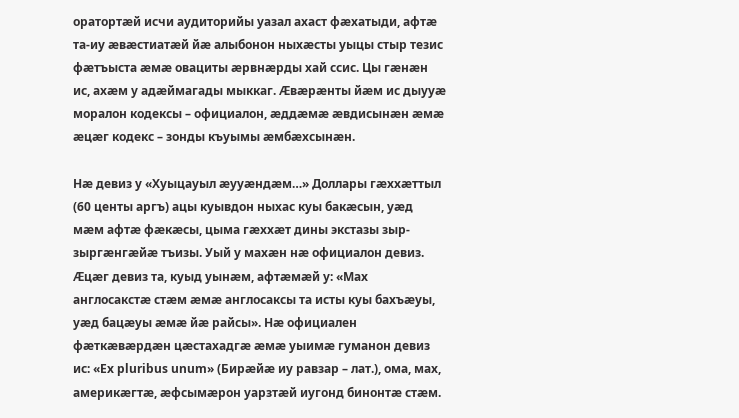оратортӕй исчи аудиторийы уазал ахаст фӕхатыди, афтӕ та-иу ӕвӕстиатӕй йӕ алыбонон ныхӕсты уыцы стыр тезис фӕтъыста ӕмӕ овациты ӕрвнӕрды хай ссис. Цы гӕнӕн ис, ахӕм у адӕймагады мыккаг. Ӕвӕрӕнты йӕм ис дыууӕ моралон кодексы – официалон, ӕддӕмӕ ӕвдисынӕн ӕмӕ ӕцӕг кодекс – зонды къуымы ӕмбӕхсынӕн.

Нӕ девиз у «Хуыцауыл ӕууӕндӕм…» Доллары гӕххӕттыл (60 центы аргъ) ацы куывдон ныхас куы бакӕсын, уӕд мӕм афтӕ фӕкӕсы, цыма гӕххӕт дины экстазы зыр-зыргӕнгӕйӕ тъизы. Уый у махӕн нӕ официалон девиз. Ӕцӕг девиз та, куыд уынӕм, афтӕмӕй у: «Мах англосакстӕ стӕм ӕмӕ англосаксы та исты куы бахъӕуы, уӕд бацӕуы ӕмӕ йӕ райсы». Нӕ официален фӕткӕвӕрдӕн цӕстахадгӕ ӕмӕ уыимӕ гуманон девиз ис: «Ех pluribus unum» (Бирӕйӕ иу равзар – лат.), ома, мах, америкӕгтӕ, ӕфсымӕрон уарзтӕй иугонд бинонтӕ стӕм.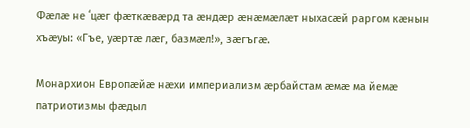Фӕлӕ не ʻцӕг фӕткӕвӕрд та ӕндӕр ӕнӕмӕлӕт ныхасӕй раргом кӕнын хъӕуы: «Гъе, уӕртӕ лӕг, базмӕл!», зӕгъгӕ.

Монархион Европӕйӕ нæхи империализм ӕрбайстам ӕмӕ ма йемӕ патриотизмы фӕдыл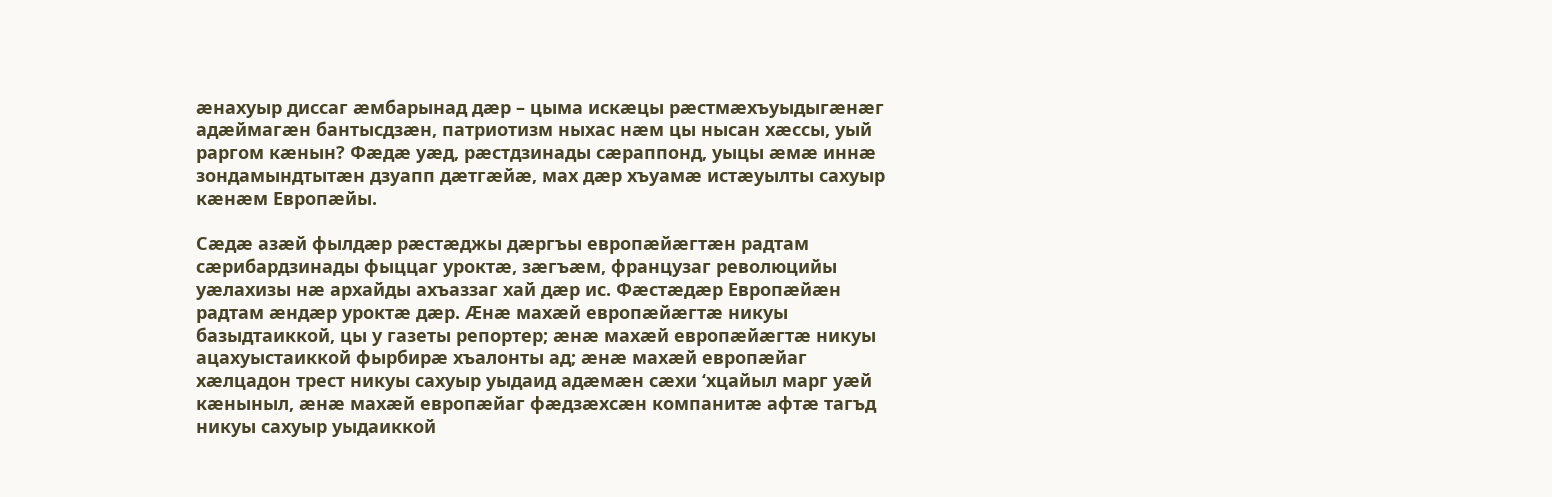ӕнахуыр диссаг ӕмбарынад дӕр – цыма искӕцы рӕстмӕхъуыдыгӕнӕг адӕймагӕн бантысдзӕн, патриотизм ныхас нӕм цы нысан хӕссы, уый раргом кӕнын? Фӕдӕ уӕд, рӕстдзинады сӕраппонд, уыцы ӕмӕ иннӕ зондамындтытӕн дзуапп дӕтгӕйӕ, мах дӕр хъуамӕ истӕуылты сахуыр кӕнӕм Европӕйы.

Сӕдӕ азӕй фылдӕр рӕстӕджы дӕргъы европӕйӕгтӕн радтам сӕрибардзинады фыццаг уроктӕ, зӕгъӕм, французаг революцийы уӕлахизы нӕ архайды ахъаззаг хай дӕр ис. Фӕстӕдӕр Европӕйӕн радтам ӕндӕр уроктӕ дӕр. Ӕнӕ махӕй европӕйӕгтӕ никуы базыдтаиккой, цы у газеты репортер; ӕнӕ махӕй европӕйӕгтӕ никуы ацахуыстаиккой фырбирӕ хъалонты ад; ӕнӕ махӕй европӕйаг хӕлцадон трест никуы сахуыр уыдаид адæмæн сæхи ʻхцайыл марг уæй кæныныл, æнæ махӕй европӕйаг фӕдзӕхсӕн компанитӕ афтӕ тагъд никуы сахуыр уыдаиккой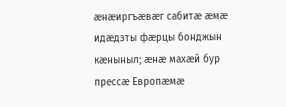ӕнӕиргъӕвӕг сабитӕ ӕмӕ идӕдзты фӕрцы бонджын кӕныныл; ӕнӕ махӕй бур прессӕ Европӕмӕ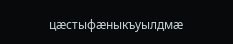цæстыфæныкъуылдмæ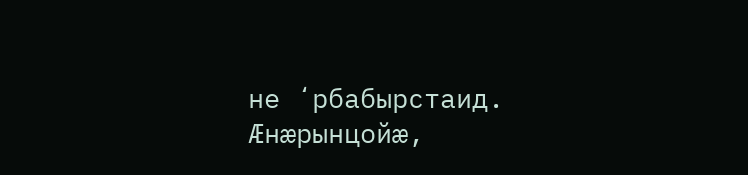не ʻрбабырстаид. Ӕнӕрынцойӕ,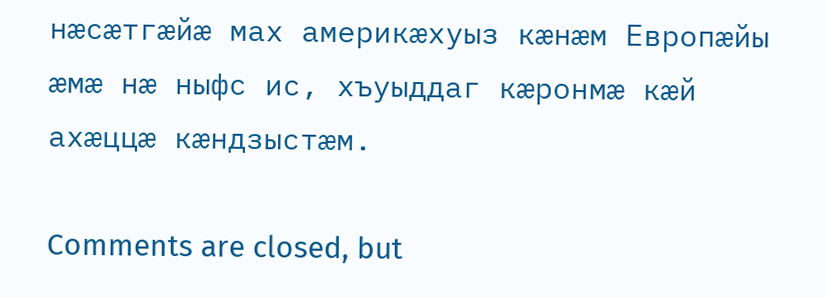нӕсӕтгӕйӕ мах америкӕхуыз кӕнӕм Европæйы ӕмӕ нӕ ныфс ис, хъуыддаг кӕронмӕ кӕй ахӕццӕ кӕндзыстӕм.

Comments are closed, but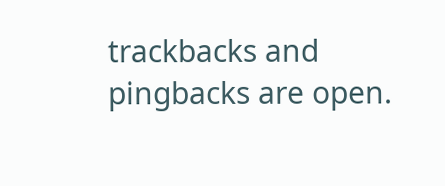trackbacks and pingbacks are open.